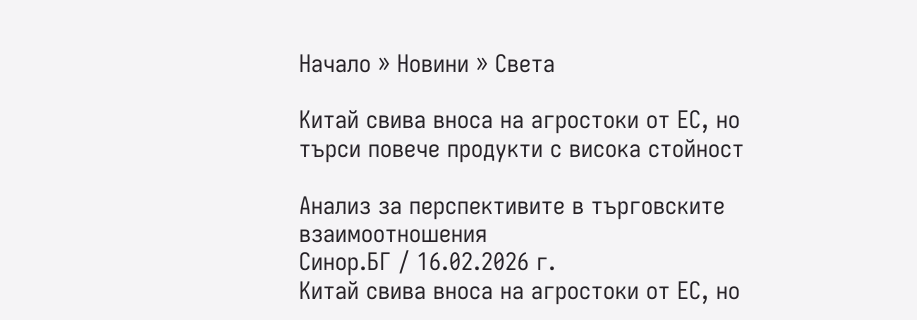Начало » Новини » Света

Китай свива вноса на агростоки от ЕС, но търси повече продукти с висока стойност

Анализ за перспективите в търговските взаимоотношения
Синор.БГ / 16.02.2026 г.
Китай свива вноса на агростоки от ЕС, но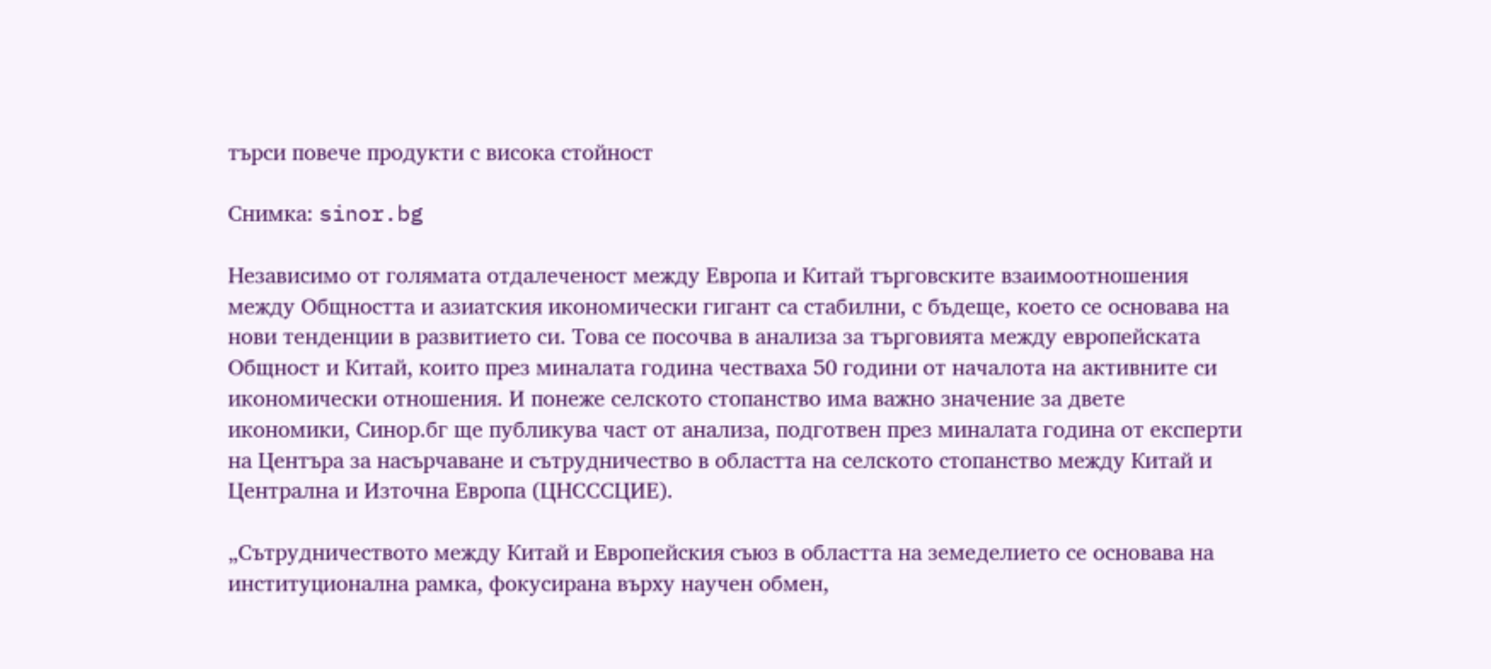търси повече продукти с висока стойност

Снимка: sinor.bg

Независимо от голямата отдалеченост между Европа и Китай търговските взаимоотношения между Общността и азиатския икономически гигант са стабилни, с бъдеще, което се основава на нови тенденции в развитието си. Това се посочва в анализа за търговията между европейската Общност и Китай, които през миналата година честваха 50 години от началота на активните си икономически отношения. И понеже селското стопанство има важно значение за двете икономики, Синор.бг ще публикува част от анализа, подготвен през миналата година от експерти на Центъра за насърчаване и сътрудничество в областта на селското стопанство между Китай и Централна и Източна Европа (ЦНСССЦИЕ).

„Сътрудничеството между Китай и Европейския съюз в областта на земеделието се основава на институционална рамка, фокусирана върху научен обмен,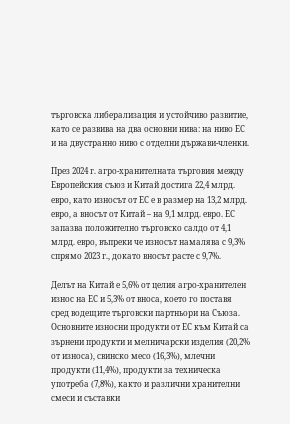търговска либерализация и устойчиво развитие, като се развива на два основни нива: на ниво ЕС и на двустранно ниво с отделни държави-членки.

През 2024 г. агро-хранителната търговия между Европейския съюз и Китай достига 22,4 млрд. евро, като износът от ЕС е в размер на 13,2 млрд. евро, а вносът от Китай – на 9,1 млрд. евро. ЕС запазва положително търговско салдо от 4,1 млрд. евро, въпреки че износът намалява с 9,3% спрямо 2023 г., докато вносът расте с 9,7%.

Делът на Китай е 5,6% от целия агро-хранителен износ на ЕС и 5,3% от вноса, което го поставя сред водещите търговски партньори на Съюза. Основните износни продукти от ЕС към Китай са зърнени продукти и мелничарски изделия (20,2% от износа), свинско месо (16,3%), млечни продукти (11,4%), продукти за техническа употреба (7,8%), както и различни хранителни смеси и съставки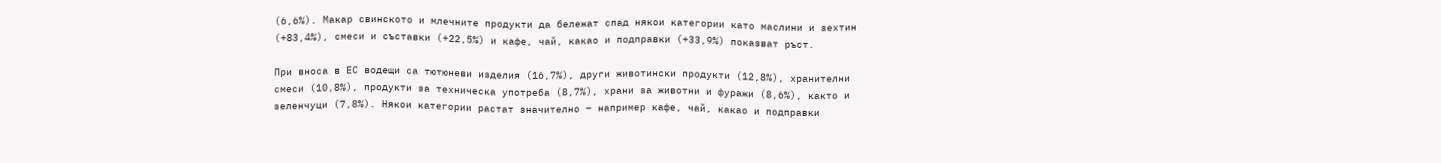(6,6%). Макар свинското и млечните продукти да бележат спад някои категории като маслини и зехтин (+83,4%), смеси и съставки (+22,5%) и кафе, чай, какао и подправки (+33,9%) показват ръст.

При вноса в ЕС водещи са тютюневи изделия (16,7%), други животински продукти (12,8%), хранителни смеси (10,8%), продукти за техническа употреба (8,7%), храни за животни и фуражи (8,6%), както и зеленчуци (7,8%). Някои категории растат значително – например кафе, чай, какао и подправки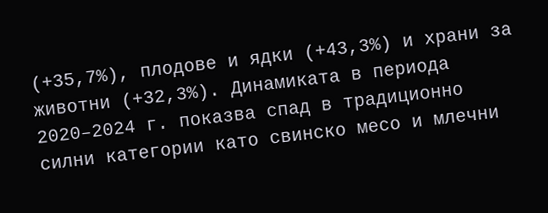(+35,7%), плодове и ядки (+43,3%) и храни за животни (+32,3%). Динамиката в периода 2020–2024 г. показва спад в традиционно силни категории като свинско месо и млечни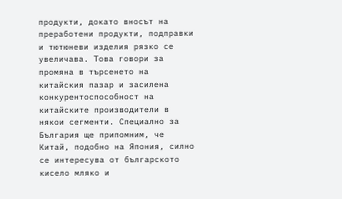продукти, докато вносът на преработени продукти, подправки и тютюневи изделия рязко се увеличава. Това говори за промяна в търсенето на китайския пазар и засилена конкурентоспособност на китайските производители в някои сегменти. Специално за България ще припомним, че Китай, подобно на Япония, силно се интересува от българското кисело мляко и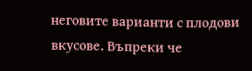неговите варианти с плодови вкусове. Въпреки че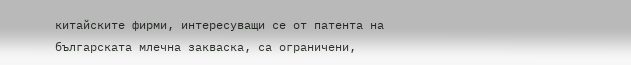китайските фирми, интересуващи се от патента на българската млечна закваска, са ограничени,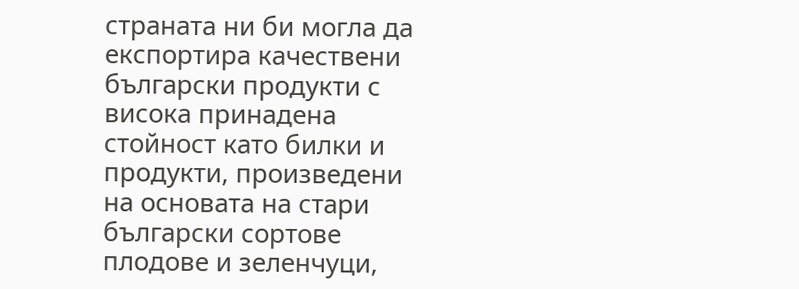страната ни би могла да експортира качествени български продукти с висока принадена стойност като билки и продукти, произведени на основата на стари български сортове плодове и зеленчуци,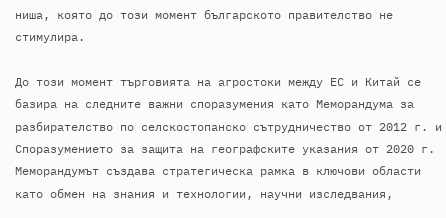ниша, която до този момент българското правителство не стимулира.

До този момент търговията на агростоки между ЕС и Китай се базира на следните важни споразумения като Меморандума за разбирателство по селскостопанско сътрудничество от 2012 г. и Споразумението за защита на географските указания от 2020 г. Меморандумът създава стратегическа рамка в ключови области като обмен на знания и технологии, научни изследвания,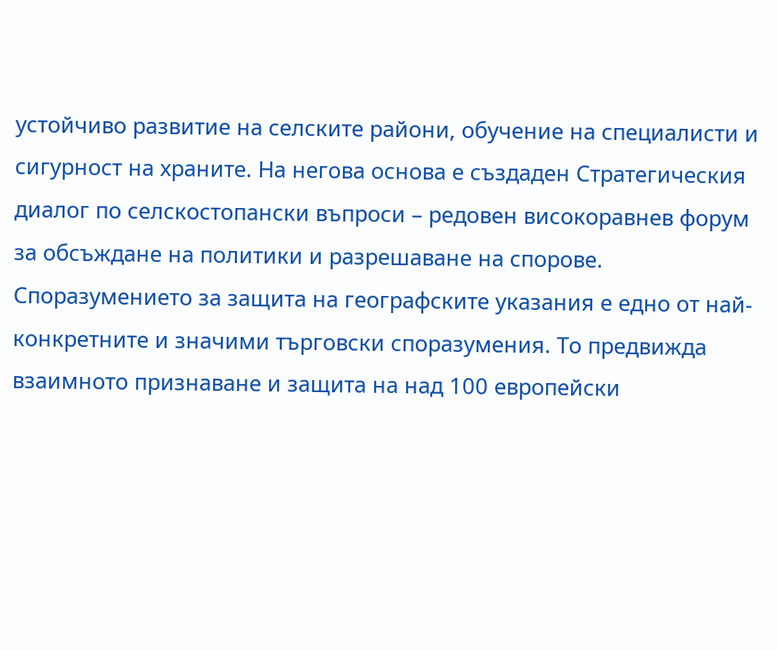устойчиво развитие на селските райони, обучение на специалисти и сигурност на храните. На негова основа е създаден Стратегическия диалог по селскостопански въпроси – редовен високоравнев форум за обсъждане на политики и разрешаване на спорове. Споразумението за защита на географските указания е едно от най-конкретните и значими търговски споразумения. То предвижда взаимното признаване и защита на над 100 европейски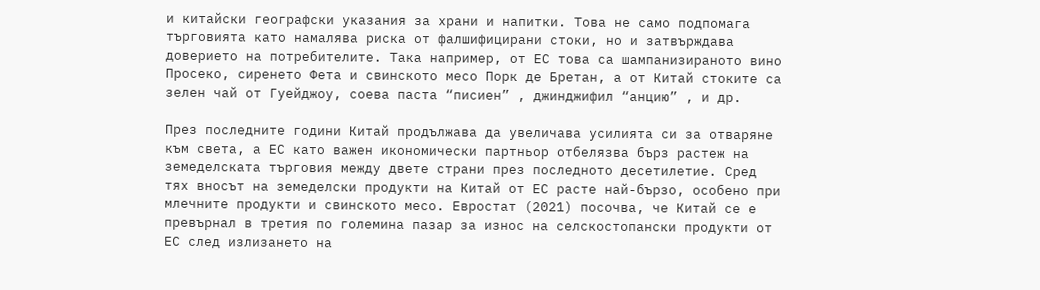и китайски географски указания за храни и напитки. Това не само подпомага търговията като намалява риска от фалшифицирани стоки, но и затвърждава доверието на потребителите. Така например, от ЕС това са шампанизираното вино Просеко, сиренето Фета и свинското месо Порк де Бретан, а от Китай стоките са зелен чай от Гуейджоу, соева паста “писиен” , джинджифил “анцию” , и др.

През последните години Китай продължава да увеличава усилията си за отваряне към света, а ЕС като важен икономически партньор отбелязва бърз растеж на земеделската търговия между двете страни през последното десетилетие. Сред тях вносът на земеделски продукти на Китай от ЕС расте най-бързо, особено при млечните продукти и свинското месо. Евростат (2021) посочва, че Китай се е превърнал в третия по големина пазар за износ на селскостопански продукти от ЕС след излизането на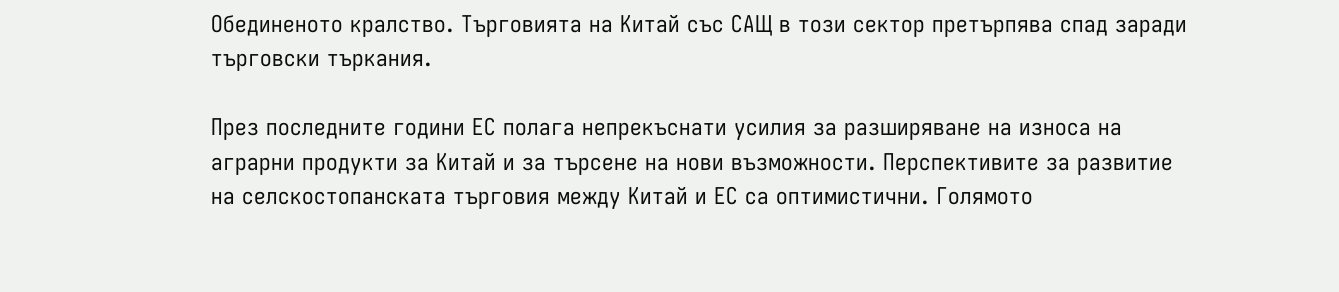Обединеното кралство. Търговията на Китай със САЩ в този сектор претърпява спад заради търговски търкания.

През последните години ЕС полага непрекъснати усилия за разширяване на износа на аграрни продукти за Китай и за търсене на нови възможности. Перспективите за развитие на селскостопанската търговия между Китай и ЕС са оптимистични. Голямото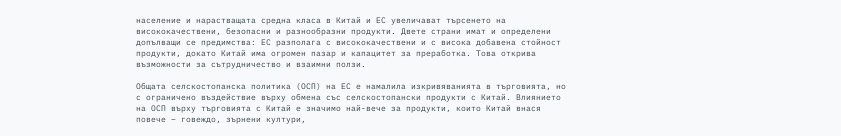население и нарастващата средна класа в Китай и ЕС увеличават търсенето на висококачествени, безопасни и разнообразни продукти. Двете страни имат и определени допълващи се предимства: ЕС разполага с висококачествени и с висока добавена стойност продукти, докато Китай има огромен пазар и капацитет за преработка. Това открива възможности за сътрудничество и взаимни ползи.

Общата селскостопанска политика (ОСП) на ЕС е намалила изкривяванията в търговията, но с ограничено въздействие върху обмена със селскостопански продукти с Китай. Влиянието на ОСП върху търговията с Китай е значимо най-вече за продукти, които Китай внася повече – говеждо, зърнени култури,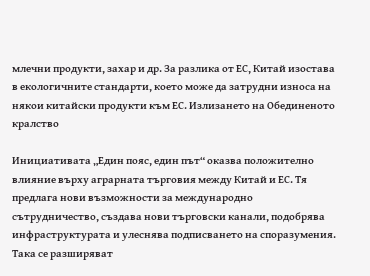млечни продукти, захар и др. За разлика от ЕС, Китай изостава в екологичните стандарти, което може да затрудни износа на някои китайски продукти към ЕС. Излизането на Обединеното кралство

Инициативата „Един пояс, един път“ оказва положително влияние върху аграрната търговия между Китай и ЕС. Тя предлага нови възможности за международно сътрудничество, създава нови търговски канали, подобрява инфраструктурата и улеснява подписването на споразумения. Така се разширяват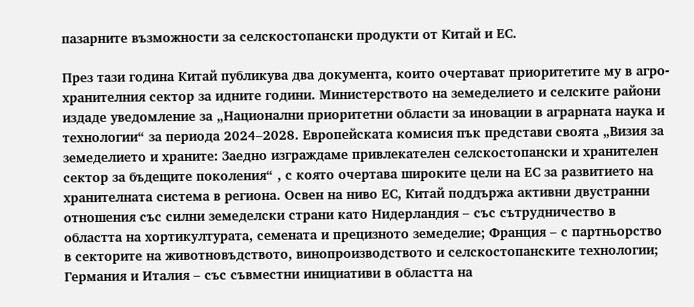пазарните възможности за селскостопански продукти от Китай и ЕС.

През тази година Китай публикува два документа, които очертават приоритетите му в агро-хранителния сектор за идните години. Министерството на земеделието и селските райони издаде уведомление за „Национални приоритетни области за иновации в аграрната наука и технологии“ за периода 2024–2028. Европейската комисия пък представи своята „Визия за земеделието и храните: Заедно изграждаме привлекателен селскостопански и хранителен сектор за бъдещите поколения“ , с която очертава широките цели на ЕС за развитието на хранителната система в региона. Освен на ниво ЕС, Китай поддържа активни двустранни отношения със силни земеделски страни като Нидерландия – със сътрудничество в областта на хортикултурата, семената и прецизното земеделие; Франция – с партньорство в секторите на животновъдството, винопроизводството и селскостопанските технологии; Германия и Италия – със съвместни инициативи в областта на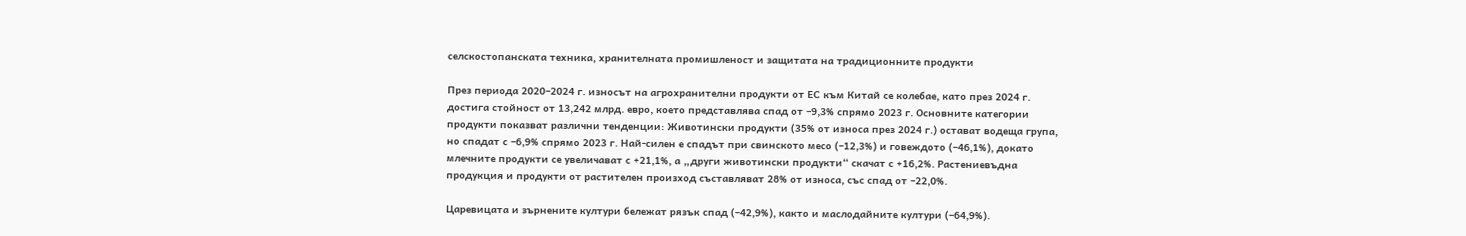селскостопанската техника, хранителната промишленост и защитата на традиционните продукти

През периода 2020–2024 г. износът на агрохранителни продукти от ЕС към Китай се колебае, като през 2024 г. достига стойност от 13,242 млрд. евро, което представлява спад от –9,3% спрямо 2023 г. Основните категории продукти показват различни тенденции: Животински продукти (35% от износа през 2024 г.) остават водеща група, но спадат с –6,9% спрямо 2023 г. Най-силен е спадът при свинското месо (–12,3%) и говеждото (–46,1%), докато млечните продукти се увеличават с +21,1%, а „други животински продукти“ скачат с +16,2%. Растениевъдна продукция и продукти от растителен произход съставляват 28% от износа, със спад от –22,0%.

Царевицата и зърнените култури бележат рязък спад (–42,9%), както и маслодайните култури (–64,9%).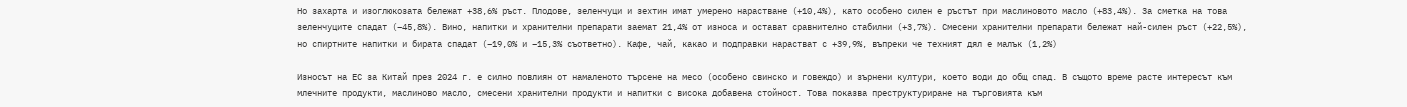Но захарта и изоглюкозата бележат +38,6% ръст. Плодове, зеленчуци и зехтин имат умерено нарастване (+10,4%), като особено силен е ръстът при маслиновото масло (+83,4%). За сметка на това зеленчуците спадат (–45,8%). Вино, напитки и хранителни препарати заемат 21,4% от износа и остават сравнително стабилни (+3,7%). Смесени хранителни препарати бележат най-силен ръст (+22,5%), но спиртните напитки и бирата спадат (–19,0% и –15,3% съответно). Кафе, чай, какао и подправки нарастват с +39,9%, въпреки че техният дял е малък (1,2%)

Износът на ЕС за Китай през 2024 г. е силно повлиян от намаленото търсене на месо (особено свинско и говеждо) и зърнени култури, което води до общ спад. В същото време расте интересът към млечните продукти, маслиново масло, смесени хранителни продукти и напитки с висока добавена стойност. Това показва преструктуриране на търговията към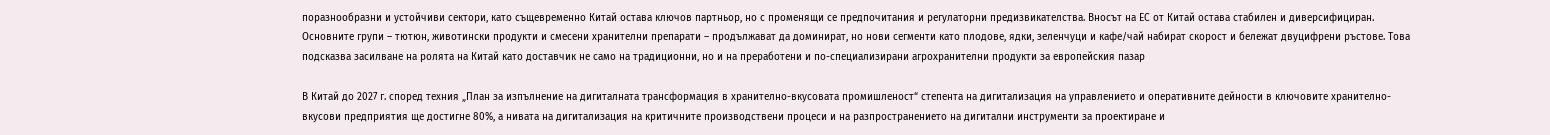поразнообразни и устойчиви сектори, като същевременно Китай остава ключов партньор, но с променящи се предпочитания и регулаторни предизвикателства. Вносът на ЕС от Китай остава стабилен и диверсифициран. Основните групи – тютюн, животински продукти и смесени хранителни препарати – продължават да доминират, но нови сегменти като плодове, ядки, зеленчуци и кафе/чай набират скорост и бележат двуцифрени ръстове. Това подсказва засилване на ролята на Китай като доставчик не само на традиционни, но и на преработени и по-специализирани агрохранителни продукти за европейския пазар

В Китай до 2027 г. според техния „План за изпълнение на дигиталната трансформация в хранително-вкусовата промишленост“ степента на дигитализация на управлението и оперативните дейности в ключовите хранително-вкусови предприятия ще достигне 80%, а нивата на дигитализация на критичните производствени процеси и на разпространението на дигитални инструменти за проектиране и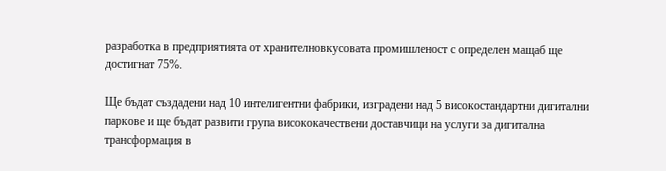разработка в предприятията от хранителновкусовата промишленост с определен мащаб ще достигнат 75%.

Ще бъдат създадени над 10 интелигентни фабрики, изградени над 5 високостандартни дигитални паркове и ще бъдат развити група висококачествени доставчици на услуги за дигитална трансформация в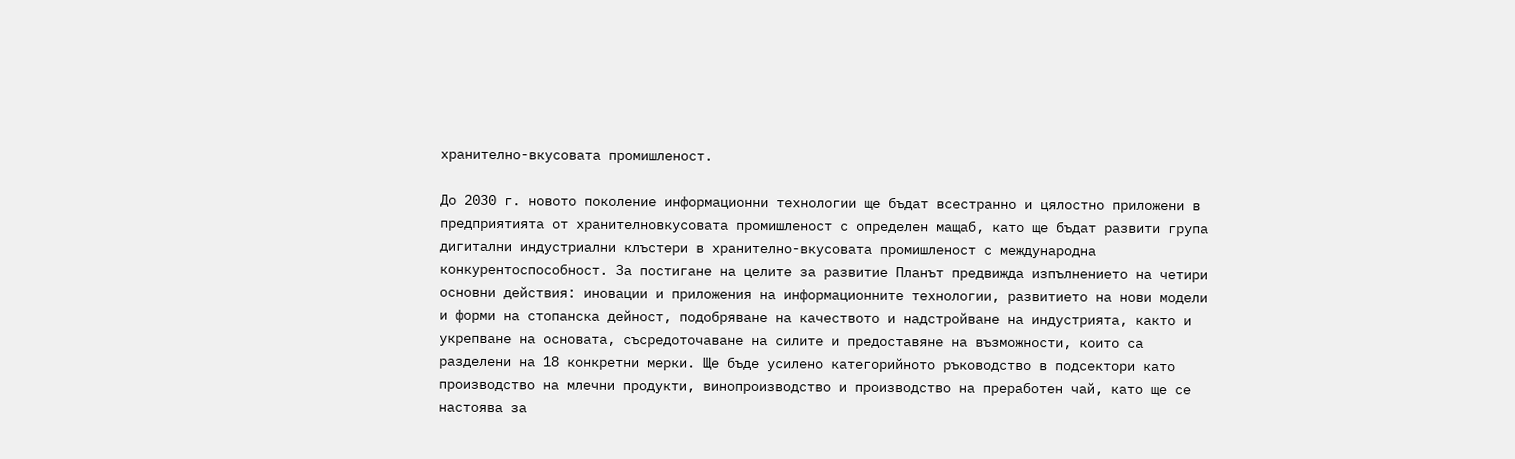хранително-вкусовата промишленост.

До 2030 г. новото поколение информационни технологии ще бъдат всестранно и цялостно приложени в предприятията от хранителновкусовата промишленост с определен мащаб, като ще бъдат развити група дигитални индустриални клъстери в хранително-вкусовата промишленост с международна конкурентоспособност. За постигане на целите за развитие Планът предвижда изпълнението на четири основни действия: иновации и приложения на информационните технологии, развитието на нови модели и форми на стопанска дейност, подобряване на качеството и надстройване на индустрията, както и укрепване на основата, съсредоточаване на силите и предоставяне на възможности, които са разделени на 18 конкретни мерки. Ще бъде усилено категорийното ръководство в подсектори като производство на млечни продукти, винопроизводство и производство на преработен чай, като ще се настоява за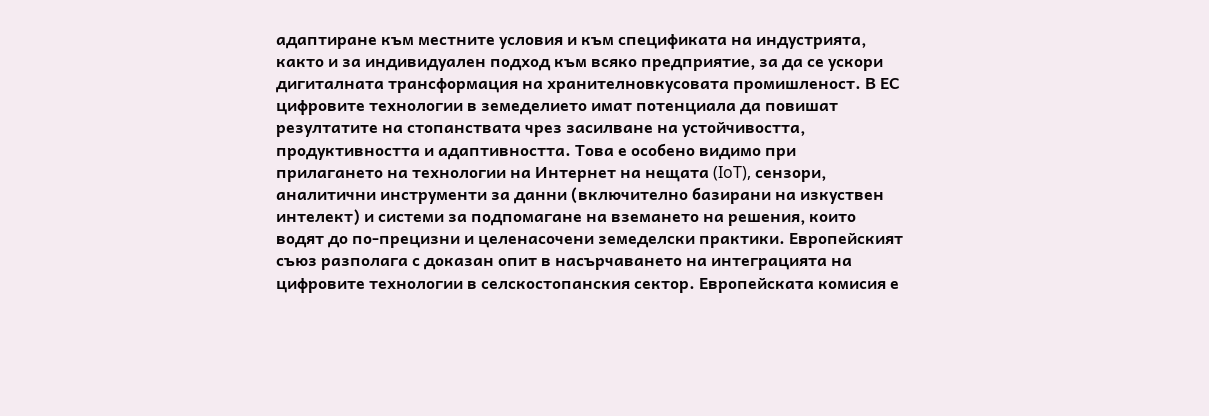адаптиране към местните условия и към спецификата на индустрията, както и за индивидуален подход към всяко предприятие, за да се ускори дигиталната трансформация на хранителновкусовата промишленост. В ЕС цифровите технологии в земеделието имат потенциала да повишат резултатите на стопанствата чрез засилване на устойчивостта, продуктивността и адаптивността. Това е особено видимо при прилагането на технологии на Интернет на нещата (IoT), сензори, аналитични инструменти за данни (включително базирани на изкуствен интелект) и системи за подпомагане на вземането на решения, които водят до по-прецизни и целенасочени земеделски практики. Европейският съюз разполага с доказан опит в насърчаването на интеграцията на цифровите технологии в селскостопанския сектор. Европейската комисия е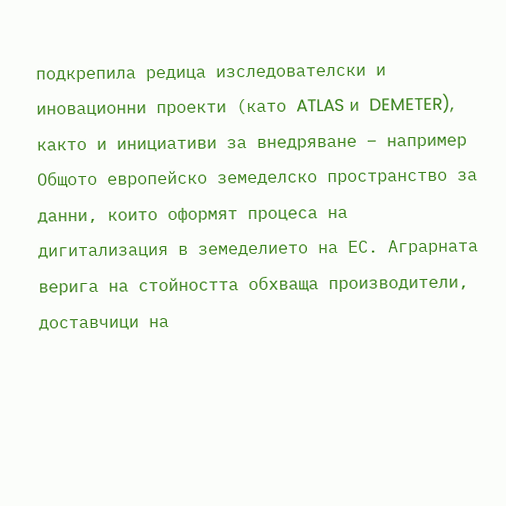подкрепила редица изследователски и иновационни проекти (като ATLAS и DEMETER), както и инициативи за внедряване – например Общото европейско земеделско пространство за данни, които оформят процеса на дигитализация в земеделието на ЕС. Аграрната верига на стойността обхваща производители, доставчици на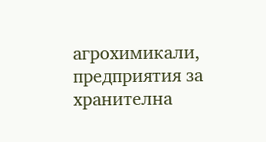агрохимикали, предприятия за хранителна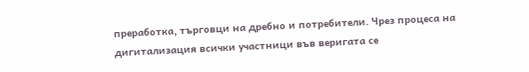преработка, търговци на дребно и потребители. Чрез процеса на дигитализация всички участници във веригата се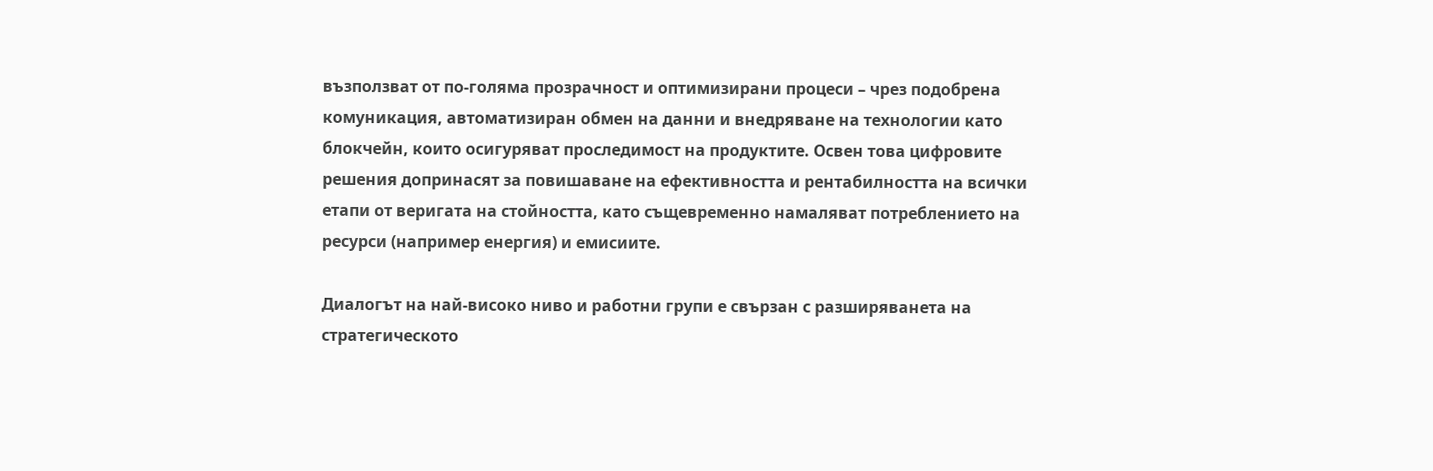възползват от по-голяма прозрачност и оптимизирани процеси – чрез подобрена комуникация, автоматизиран обмен на данни и внедряване на технологии като блокчейн, които осигуряват проследимост на продуктите. Освен това цифровите решения допринасят за повишаване на ефективността и рентабилността на всички етапи от веригата на стойността, като същевременно намаляват потреблението на ресурси (например енергия) и емисиите.

Диалогът на най-високо ниво и работни групи е свързан с разширяванета на стратегическото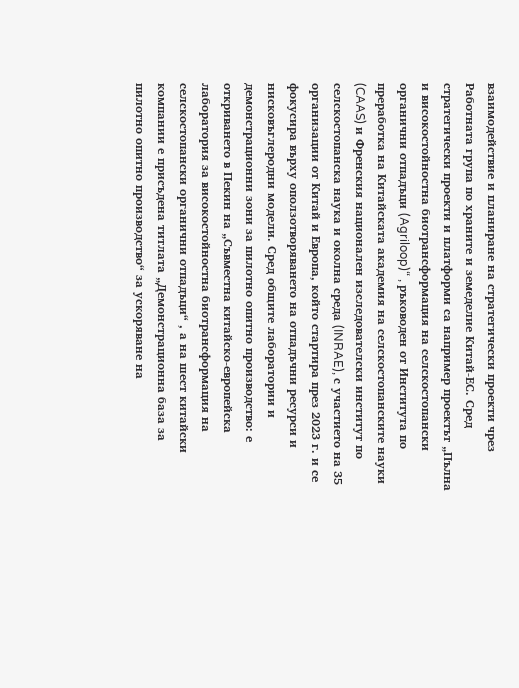взаимодействие и планиране на стратегически проекти чрез Работната група по храните и земеделие Китай-ЕС. Сред стратегически проекти и платформи са например проектът „Пълна и високостойностна биотрансформация на селскостопански органични отпадъци (Agriloop)“ , ръководен от Института по преработка на Китайската академия на селскостопанските науки (CAAS) и Френския национален изследователски институт по селскостопанска наука и околна среда (INRAE), с участието на 35 организации от Китай и Европа, който стартира през 2023 г. и се фокусира върху оползотворяването на отпадъчни ресурси и нисковъглеродни модели. Сред общите лаборатории и демонстрационни зони за пилотно опитно производство: е откриването в Пекин на „Съвместна китайско-европейска лаборатория за високостойностна биотрансформация на селскостопански органични отпадъци“ , а на шест китайски компании е присъдена титлата „Демонстрационна база за пилотно опитно производство“ за ускоряване на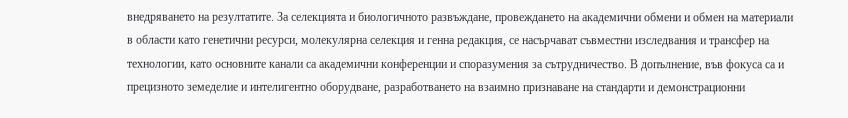внедряването на резултатите. За селекцията и биологичното развъждане, провеждането на академични обмени и обмен на материали в области като генетични ресурси, молекулярна селекция и генна редакция, се насърчават съвместни изследвания и трансфер на технологии, като основните канали са академични конференции и споразумения за сътрудничество. В допълнение, във фокуса са и прецизното земеделие и интелигентно оборудване, разработването на взаимно признаване на стандарти и демонстрационни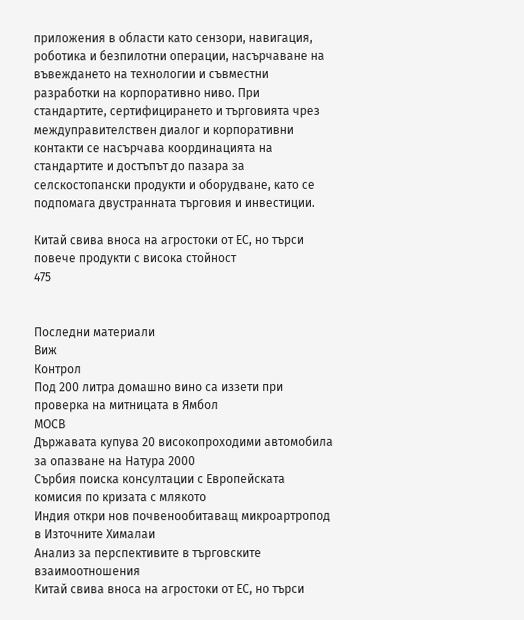приложения в области като сензори, навигация, роботика и безпилотни операции, насърчаване на въвеждането на технологии и съвместни разработки на корпоративно ниво. При стандартите, сертифицирането и търговията чрез междуправителствен диалог и корпоративни контакти се насърчава координацията на стандартите и достъпът до пазара за селскостопански продукти и оборудване, като се подпомага двустранната търговия и инвестиции.

Китай свива вноса на агростоки от ЕС, но търси повече продукти с висока стойност
475


Последни материали
Виж
Контрол
Под 200 литра домашно вино са иззети при проверка на митницата в Ямбол
МОСВ
Държавата купува 20 високопроходими автомобила за опазване на Натура 2000
Сърбия поиска консултации с Европейската комисия по кризата с млякото
Индия откри нов почвенообитаващ микроартропод в Източните Хималаи
Анализ за перспективите в търговските взаимоотношения
Китай свива вноса на агростоки от ЕС, но търси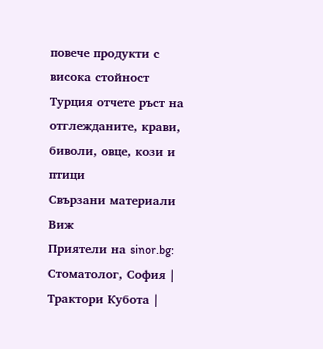повече продукти с висока стойност
Турция отчете ръст на отглежданите, крави, биволи, овце, кози и птици
Свързани материали
Виж
Приятели на sinor.bg:  Стоматолог, София | Трактори Кубота |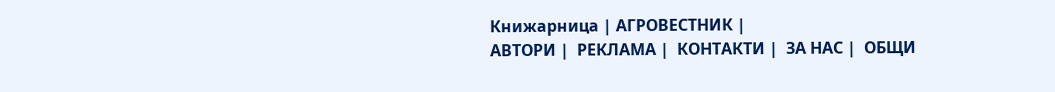Книжарница | АГРОВЕСТНИК |
АВТОРИ |  РЕКЛАМА |  КОНТАКТИ |  ЗА НАС |  ОБЩИ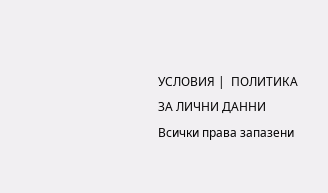УСЛОВИЯ |  ПОЛИТИКА ЗА ЛИЧНИ ДАННИ
Всички права запазени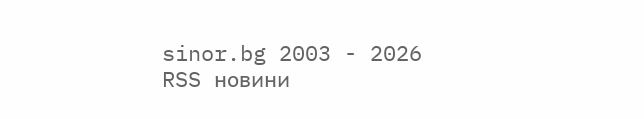sinor.bg 2003 - 2026
RSS новини